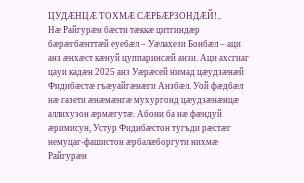ЦУДÆНЦÆ ТОХМÆ СÆРБÆРЗОНДÆЙ!..
Нæ Райгурæн бæсти тæккæ цитгиндæр бæрæгбæнттæй еуебæл – Уæлахези Бонбæл – аци анз æнхæст кæнуй цуппаринсæй анзи. Аци ахсгиаг цауи кадæн 2025 анз Уæрæсей нимад цæудзæнæй Фидибæстæ гъæуайгæнæги Анзбæл. Уой фæдбæл нæ газети æнæмæнгæ мухургонд цæудзæнæнцæ аллихузон æрмæгутæ. Абони ба нæ фæндуй æримисун, Устур Фидибæстон тугъди рæстæг немуцаг-фашистон æрбалæборгути нихмæ Райгурæн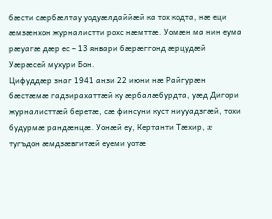бæсти сæрбæлтау уодуæлдаййæй ка тох кодта, нæ еци æмзæнхон журналистти рохс нæмттæ. Уомæн ма нин еума рæуагæ дæр ес – 13 январи бæрæггонд æрцудæй Уæрæсей мухури Бон.
Цифуддæр знаг 1941 анзи 22 июни нæ Райгурæн бæстæмæ гадзирахаттæй ку æрбалæбурдта, уæд Дигори журналисттæй беретæ, сæ финсуни куст ниууадзгæй, тохи будурмæ рандæнцæ. Уонæй еу, Кертанти Тæхир, æ тугъдон æмдзæвгитæй еуеми уотæ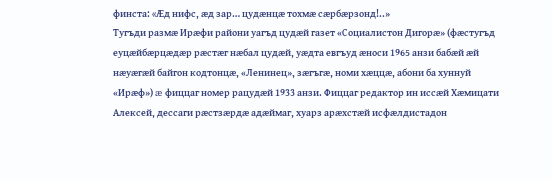финста: «Æд нифс, æд зар… цудæнцæ тохмæ сæрбæрзонд!..»
Тугъди размæ Ирæфи райони уагъд цудæй газет «Социалистон Дигорæ» (фæстугъд еуцæйбæрцæдæр рæстæг нæбал цудæй, уæдта евгъуд æноси 1965 анзи бабæй æй нæуæгæй байгон кодтонцæ, «Ленинец», зæгъгæ, номи хæццæ, абони ба хуннуй «Ирæф») æ фиццаг номер рацудæй 1933 анзи. Фиццаг редактор ин иссæй Хæмицати Алексей, дессаги рæстзæрдæ адæймаг, хуарз арæхстæй исфæлдистадон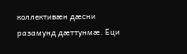коллективæн дæсни разамунд дæттунмæ. Еци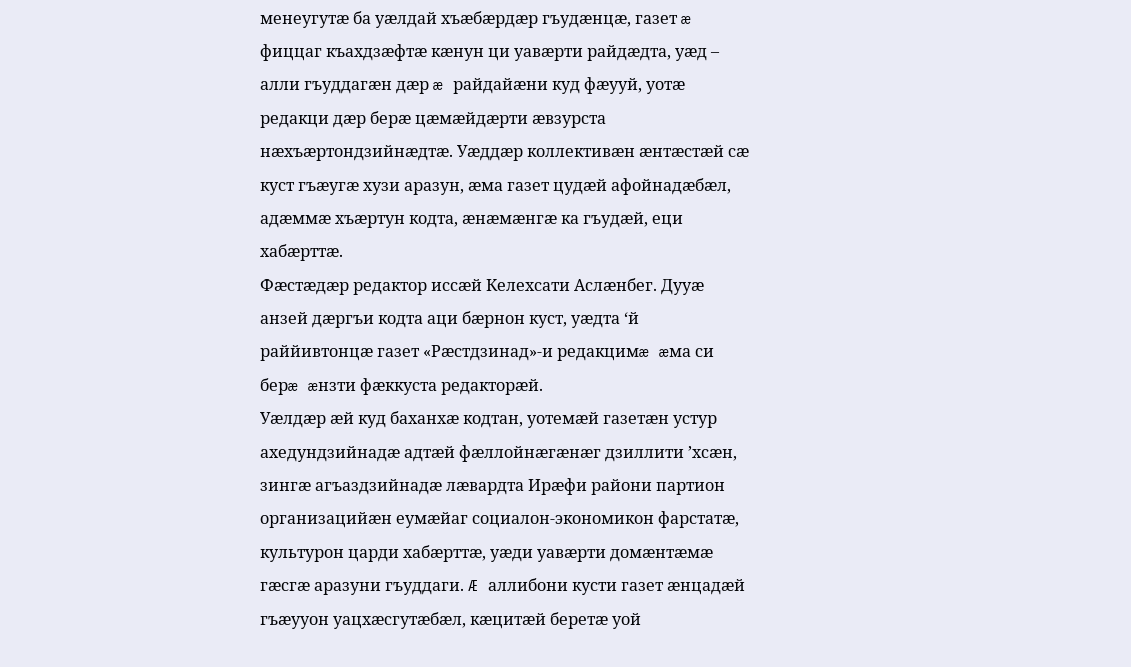менеугутæ ба уæлдай хъæбæрдæр гъудæнцæ, газет æ фиццаг къахдзæфтæ кæнун ци уавæрти райдæдта, уæд – алли гъуддагæн дæр æ райдайæни куд фæууй, уотæ редакци дæр берæ цæмæйдæрти æвзурста нæхъæртондзийнæдтæ. Уæддæр коллективæн æнтæстæй сæ куст гъæугæ хузи аразун, æма газет цудæй афойнадæбæл, адæммæ хъæртун кодта, æнæмæнгæ ка гъудæй, еци хабæрттæ.
Фæстæдæр редактор иссæй Келехсати Аслæнбег. Дууæ анзей дæргъи кодта аци бæрнон куст, уæдта ‘й раййивтонцæ газет «Рæстдзинад»-и редакцимæ æма си берæ æнзти фæккуста редакторæй.
Уæлдæр æй куд баханхæ кодтан, уотемæй газетæн устур ахедундзийнадæ адтæй фæллойнæгæнæг дзиллити ’хсæн, зингæ агъаздзийнадæ лæвардта Ирæфи райони партион организацийæн еумæйаг социалон-экономикон фарстатæ, культурон царди хабæрттæ, уæди уавæрти домæнтæмæ гæсгæ аразуни гъуддаги. Æ аллибони кусти газет æнцадæй гъæууон уацхæсгутæбæл, кæцитæй беретæ уой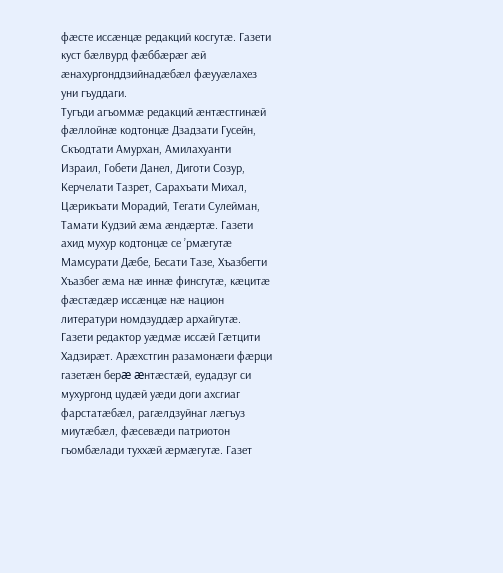фæсте иссæнцæ редакций косгутæ. Газети куст бæлвурд фæббæрæг æй æнахургонддзийнадæбæл фæууæлахез уни гъуддаги.
Тугъди агъоммæ редакций æнтæстгинæй фæллойнæ кодтонцæ Дзадзати Гусейн, Скъодтати Амурхан, Амилахуанти Израил, Гобети Данел, Диготи Созур, Керчелати Тазрет, Сарахъати Михал, Цæрикъати Морадий, Тегати Сулейман, Тамати Кудзий æма æндæртæ. Газети ахид мухур кодтонцæ се ’рмæгутæ Мамсурати Дæбе, Бесати Тазе, Хъазбегти Хъазбег æма нæ иннæ финсгутæ, кæцитæ фæстæдæр иссæнцæ нæ национ литератури номдзуддæр архайгутæ.
Газети редактор уæдмæ иссæй Гæтцити Хадзирæт. Арæхстгин разамонæги фæрци газетæн берæ æнтæстæй, еудадзуг си мухургонд цудæй уæди доги ахсгиаг фарстатæбæл, рагæлдзуйнаг лæгъуз миутæбæл, фæсевæди патриотон гъомбæлади туххæй æрмæгутæ. Газет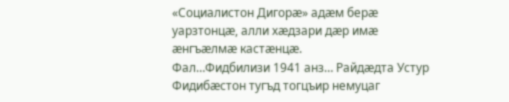«Социалистон Дигорæ» адæм берæ уарзтонцæ, алли хæдзари дæр имæ æнгъæлмæ кастæнцæ.
Фал…Фидбилизи 1941 анз… Райдæдта Устур Фидибæстон тугъд тогцъир немуцаг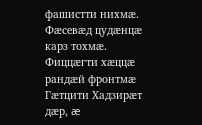фашистти нихмæ. Фæсевæд цудæнцæ карз тохмæ. Фиццæгти хæццæ рандæй фронтмæ Гæтцити Хадзирæт дæр, æ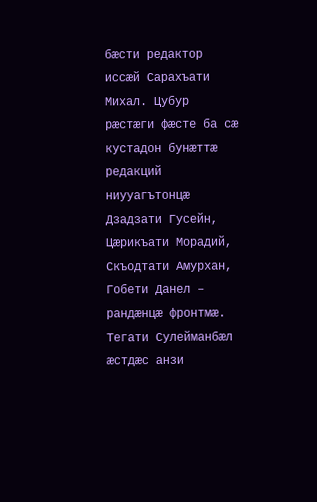бæсти редактор иссæй Сарахъати Михал. Цубур рæстæги фæсте ба сæ кустадон бунæттæ редакций ниууагътонцæ Дзадзати Гусейн, Цæрикъати Морадий, Скъодтати Амурхан, Гобети Данел – рандæнцæ фронтмæ. Тегати Сулейманбæл æстдæс анзи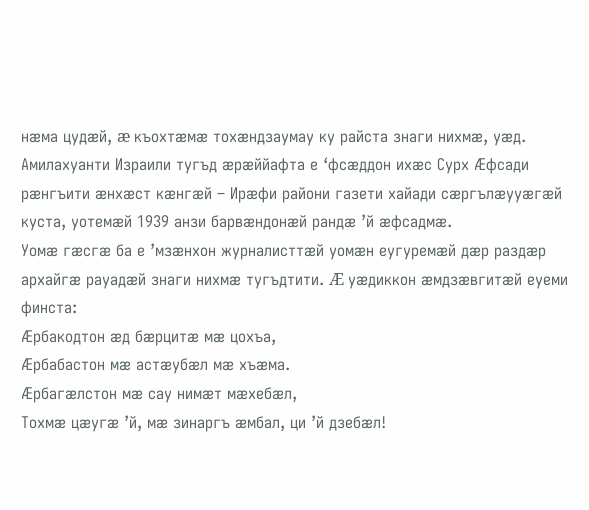нæма цудæй, æ къохтæмæ тохæндзаумау ку райста знаги нихмæ, уæд. Амилахуанти Израили тугъд æрæййафта е ‘фсæддон ихæс Сурх Æфсади рæнгъити æнхæст кæнгæй – Ирæфи райони газети хайади сæргълæууæгæй куста, уотемæй 1939 анзи барвæндонæй рандæ ’й æфсадмæ.
Уомæ гæсгæ ба е ’мзæнхон журналисттæй уомæн еугуремæй дæр раздæр архайгæ рауадæй знаги нихмæ тугъдтити. Æ уæдиккон æмдзæвгитæй еуеми финста:
Æрбакодтон æд бæрцитæ мæ цохъа,
Æрбабастон мæ астæубæл мæ хъæма.
Æрбагæлстон мæ сау нимæт мæхебæл,
Тохмæ цæугæ ’й, мæ зинаргъ æмбал, ци ’й дзебæл!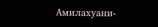Амилахуани-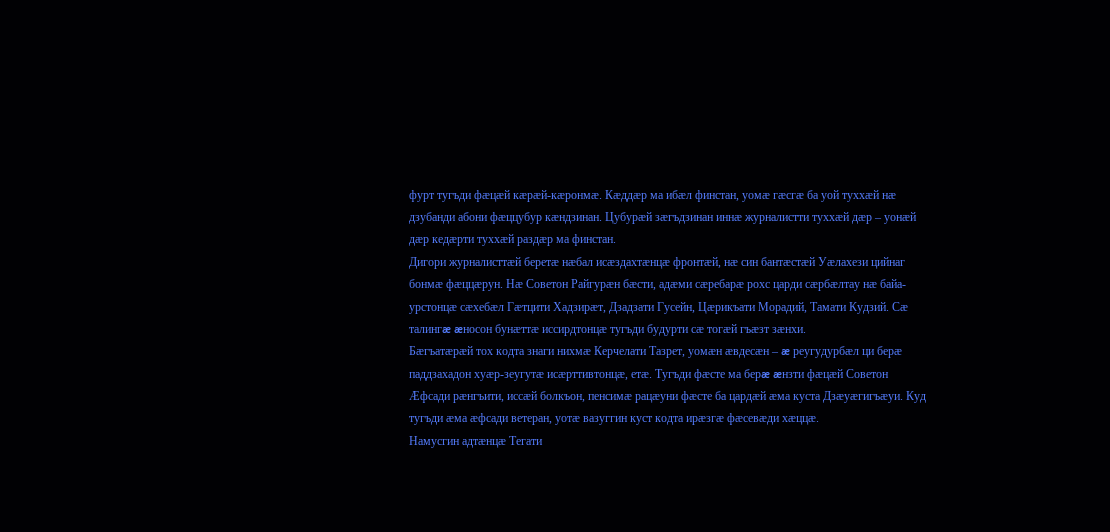фурт тугъди фæцæй кæрæй-кæронмæ. Кæддæр ма ибæл финстан, уомæ гæсгæ ба уой туххæй нæ дзубанди абони фæццубур кæндзинан. Цубурæй зæгъдзинан иннæ журналистти туххæй дæр – уонæй дæр кедæрти туххæй раздæр ма финстан.
Дигори журналисттæй беретæ нæбал исæздахтæнцæ фронтæй, нæ син бантæстæй Уæлахези цийнаг бонмæ фæццæрун. Нæ Советон Райгурæн бæсти, адæми сæребарæ рохс царди сæрбæлтау нæ байа-урстонцæ сæхебæл Гæтцити Хадзирæт, Дзадзати Гусейн, Цæрикъати Морадий, Тамати Кудзий. Сæ талингæ æносон бунæттæ иссирдтонцæ тугъди будурти сæ тогæй гъæзт зæнхи.
Бæгъатæрæй тох кодта знаги нихмæ Керчелати Тазрет, уомæн æвдесæн – æ реугудурбæл ци берæ паддзахадон хуæр-зеугутæ исæрттивтонцæ, етæ. Тугъди фæсте ма берæ æнзти фæцæй Советон Æфсади рæнгъити, иссæй болкъон, пенсимæ рацæуни фæсте ба цардæй æма куста Дзæуæгигъæуи. Куд тугъди æма æфсади ветеран, уотæ вазуггин куст кодта ирæзгæ фæсевæди хæццæ.
Намусгин адтæнцæ Тегати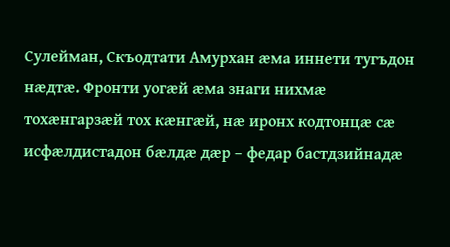Сулейман, Скъодтати Амурхан æма иннети тугъдон нæдтæ. Фронти уогæй æма знаги нихмæ тохæнгарзæй тох кæнгæй, нæ иронх кодтонцæ сæ исфæлдистадон бæлдæ дæр – федар бастдзийнадæ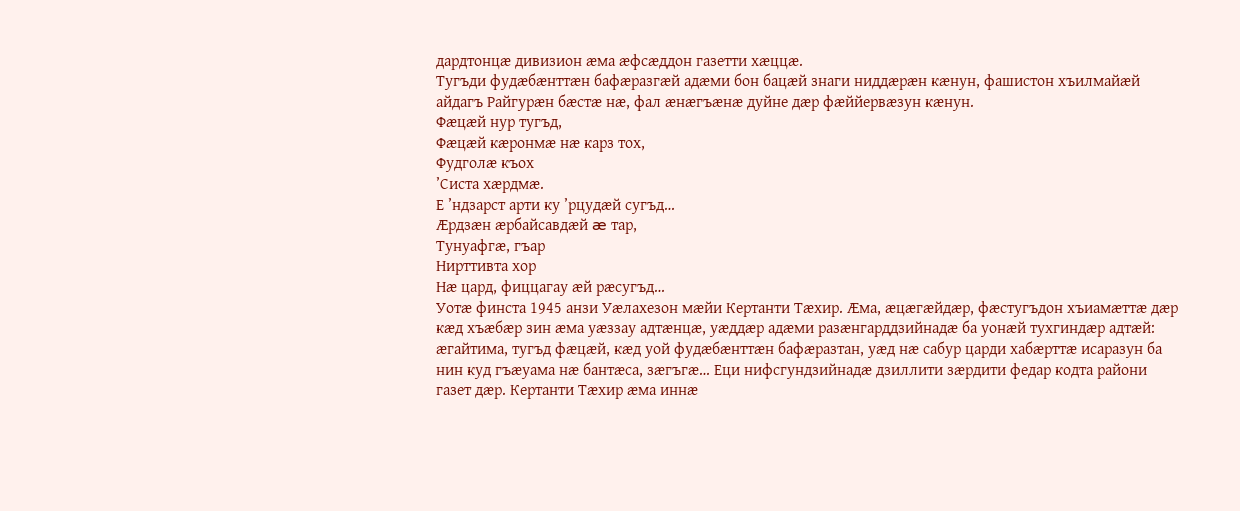дардтонцæ дивизион æма æфсæддон газетти хæццæ.
Тугъди фудæбæнттæн бафæразгæй адæми бон бацæй знаги ниддæрæн кæнун, фашистон хъилмайæй айдагъ Райгурæн бæстæ нæ, фал æнæгъæнæ дуйне дæр фæййервæзун кæнун.
Фæцæй нур тугъд,
Фæцæй кæронмæ нæ карз тох,
Фудголæ къох
’Систа хæрдмæ.
Е ’ндзарст арти ку ’рцудæй сугъд…
Æрдзæн æрбайсавдæй æ тар,
Тунуафгæ, гъар
Нирттивта хор
Нæ цард, фиццагау æй рæсугъд…
Уотæ финста 1945 анзи Уæлахезон мæйи Кертанти Тæхир. Æма, æцæгæйдæр, фæстугъдон хъиамæттæ дæр кæд хъæбæр зин æма уæззау адтæнцæ, уæддæр адæми разæнгарддзийнадæ ба уонæй тухгиндæр адтæй: æгайтима, тугъд фæцæй, кæд уой фудæбæнттæн бафæразтан, уæд нæ сабур царди хабæрттæ исаразун ба нин куд гъæуама нæ бантæса, зæгъгæ… Еци нифсгундзийнадæ дзиллити зæрдити федар кодта райони газет дæр. Кертанти Тæхир æма иннæ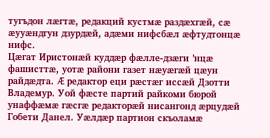тугъдон лæгтæ, редакций кустмæ раздæхгæй, сæ æууæндгун дзурдæй, адæми нифсбæл æфтудтонцæ нифс.
Цæгат Иристонæй куддæр фæлле-дзæги ’нцæ фашисттæ, уотæ райони газет нæуæгæй цæун райдæдта. Æ редактор еци рæстæг иссæй Дзотти Владемур. Уой фæсте партий райкоми бюрой унаффæмæ гæсгæ редакторæй нисангонд æрцудæй Гобети Данел. Уæлдæр партион скъоламæ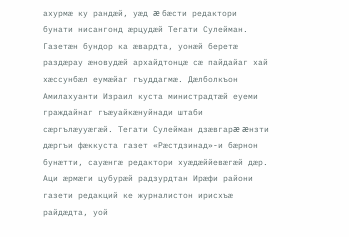ахурмæ ку рандæй, уæд æ бæсти редактори бунати нисангонд æрцудæй Тегати Сулейман. Газетæн бундор ка æвардта, уонæй беретæ раздæрау æновудæй архайдтонцæ сæ пайдайаг хай хæссунбæл еумæйаг гъуддагмæ. Дæлболкъон Амилахуанти Израил куста министрадтæй еуеми граждайнаг гъæуайкæнуйнади штаби сæргълæууæгæй. Тегати Сулейман дзæвгарæ æнзти дæргъи фæккуста газет «Рæстдзинад»-и бæрнон бунæтти, сауæнгæ редактори хуæдæййевæгæй дæр.
Аци æрмæги цубурæй радзурдтан Ирæфи райони газети редакций ке журналистон ирисхъæ райдæдта, уой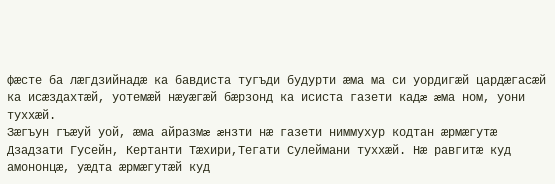фæсте ба лæгдзийнадæ ка бавдиста тугъди будурти æма ма си уордигæй цардæгасæй ка исæздахтæй, уотемæй нæуæгæй бæрзонд ка исиста газети кадæ æма ном, уони туххæй.
Зæгъун гъæуй уой, æма айразмæ æнзти нæ газети ниммухур кодтан æрмæгутæ Дзадзати Гусейн, Кертанти Тæхири,Тегати Сулеймани туххæй. Нæ равгитæ куд амононцæ, уæдта æрмæгутæй куд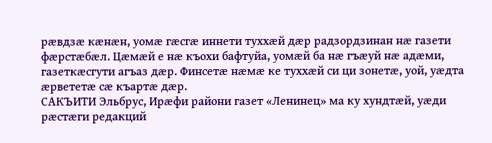рæвдзæ кæнæн, уомæ гæсгæ иннети туххæй дæр радзордзинан нæ газети фæрстæбæл. Цæмæй е нæ къохи бафтуйа, уомæй ба нæ гъæуй нæ адæми, газеткæсгути агъаз дæр. Финсетæ нæмæ ке туххæй си ци зонетæ, уой, уæдта æрвететæ сæ къартæ дæр.
САКЪИТИ Эльбрус, Ирæфи райони газет «Ленинец» ма ку хундтæй, уæди рæстæги редакций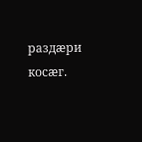раздæри косæг.